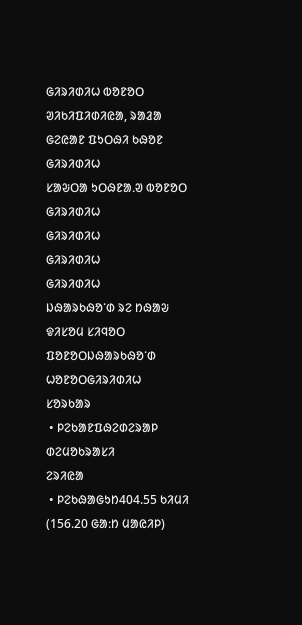ᱜᱤᱨᱤᱰᱤᱦ ᱵᱚᱱᱚᱛ
ᱣᱤᱠᱤᱯᱤᱰᱤᱭᱟ, ᱨᱟᱲᱟ ᱜᱮᱭᱟᱱ ᱯᱩᱛᱷᱤ ᱠᱷᱚᱱ
ᱜᱤᱨᱤᱰᱤᱦ
ᱥᱟᱶᱛᱟ ᱩᱛᱷᱱᱟᱹᱣ ᱵᱚᱱᱚᱛ
ᱜᱤᱨᱤᱰᱤᱦ
ᱜᱤᱨᱤᱰᱤᱦ
ᱜᱤᱨᱤᱰᱤᱦ
ᱜᱤᱨᱤᱰᱤᱦ
ᱡᱷᱟᱨᱠᱷᱚᱸᱰ ᱨᱮ ᱴᱷᱟᱶ
ᱫᱤᱥᱚᱢ ᱥᱤᱧᱚᱛ
ᱯᱚᱱᱚᱛᱡᱷᱟᱨᱠᱷᱚᱸᱰ
ᱦᱚᱱᱚᱛᱜᱤᱨᱤᱰᱤᱦ
ᱥᱚᱨᱠᱟᱨ
 • ᱞᱮᱠᱟᱱᱯᱷᱮᱰᱮᱨᱟᱞ ᱰᱮᱢᱚᱠᱨᱟᱥᱤ
ᱮᱨᱤᱭᱟ
 • ᱞᱮᱠᱷᱟᱜᱩᱴ404.55 ᱠᱤᱢᱤ (156.20 ᱜᱟᱺᱴ ᱢᱟᱭᱤᱞ)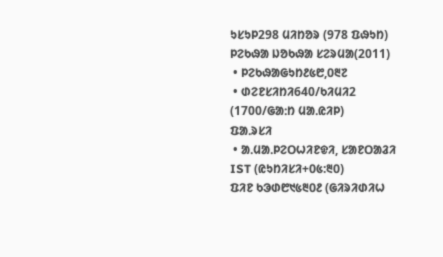ᱩᱥᱩᱞ298 ᱢᱤᱴᱚᱨ (978 ᱯᱷᱩᱴ)
ᱞᱮᱠᱷᱟ ᱡᱚᱠᱷᱟ ᱥᱮᱨᱢᱟ(2011)
 • ᱞᱮᱠᱷᱟᱜᱩᱴ᱒᱕᱘,᱐᱓᱗
 • ᱰᱮᱱᱥᱤᱴᱤ640/ᱠᱤᱢᱤ2 (1700/ᱜᱟᱺᱴ ᱢᱟᱹᱭᱤᱞ)
ᱯᱟᱹᱨᱥᱤ
 • ᱟᱹᱢᱟᱹᱞᱮᱛᱦᱤᱱᱫᱤ, ᱥᱟᱱᱛᱟᱲᱤ
IST (ᱭᱩᱴᱤᱥᱤ+᱐᱕:᱓᱐)
ᱯᱤᱱ ᱠᱳᱰ᱘᱑᱕᱓᱐᱒ (ᱜᱤᱨᱤᱰᱤᱦ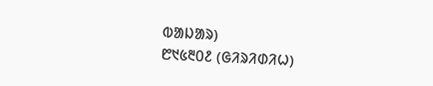ᱵᱟᱡᱟᱨ)
᱘᱑᱕᱓᱐᱒ (ᱜᱤᱨᱤᱰᱤᱦ)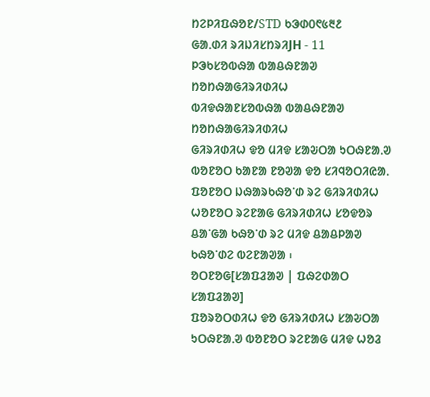ᱴᱮᱞᱤᱯᱷᱚᱱ/STD ᱠᱳᱰ᱐᱖᱕᱓᱒
ᱜᱟᱹᱰᱤ ᱨᱤᱡᱤᱥᱴᱨᱤJH - 11
ᱞᱳᱠᱥᱚᱵᱷᱟ ᱵᱟᱪᱷᱱᱟᱣ ᱴᱚᱴᱷᱟᱜᱤᱨᱤᱰᱤᱦ
ᱵᱤᱫᱷᱟᱱᱥᱚᱵᱷᱟ ᱵᱟᱪᱷᱱᱟᱣ ᱴᱚᱴᱷᱟᱜᱤᱨᱤᱰᱤᱦ
ᱜᱤᱨᱤᱰᱤᱦ ᱫᱚ ᱢᱤᱫ ᱥᱟᱶᱛᱟ ᱩᱛᱷᱱᱟᱹᱣ ᱵᱚᱱᱚᱛ ᱠᱟᱱᱟ ᱱᱚᱣᱟ ᱫᱚ ᱥᱤᱧᱚᱛᱤᱭᱟᱹ ᱯᱚᱱᱚᱛ ᱡᱷᱟᱨᱠᱷᱚᱸᱰ ᱨᱮ ᱜᱤᱨᱤᱰᱤᱦ ᱦᱚᱱᱚᱛ ᱨᱮᱱᱟᱜ ᱜᱤᱨᱤᱰᱤᱦ ᱥᱚᱫᱚᱨ ᱪᱟᱸᱜᱟ ᱠᱷᱚᱸᱰ ᱨᱮ ᱢᱤᱫ ᱪᱟᱪᱞᱟᱣ ᱠᱷᱚᱸᱰᱮ ᱵᱮᱱᱟᱣᱟ ᱾
ᱚᱛᱱᱚᱜ[ᱥᱟᱯᱲᱟᱣ | ᱯᱷᱮᱰᱟᱛ ᱥᱟᱯᱲᱟᱣ]
ᱯᱚᱨᱚᱛᱰᱤᱦ ᱫᱚ ᱜᱤᱨᱤᱰᱤᱦ ᱥᱟᱶᱛᱟ ᱩᱛᱷᱱᱟᱹᱣ ᱵᱚᱱᱚᱛ ᱨᱮᱱᱟᱜ ᱢᱤᱫ ᱦᱚᱲ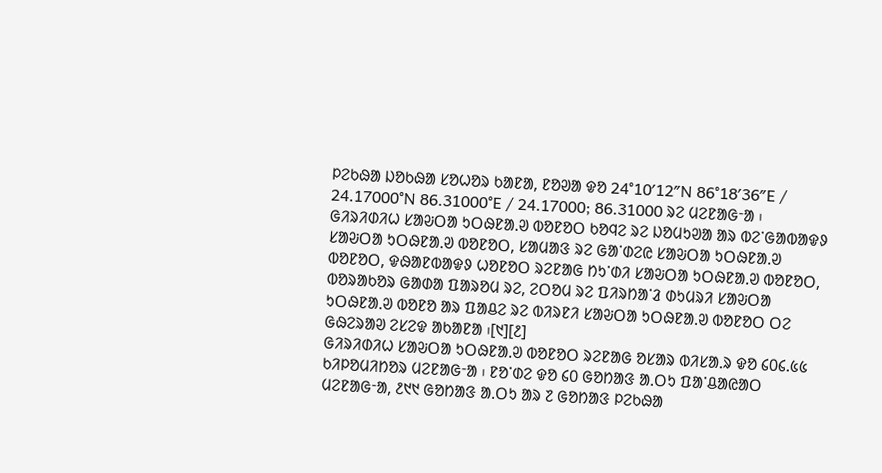ᱞᱮᱠᱷᱟ ᱡᱚᱠᱷᱟ ᱥᱚᱦᱚᱨ ᱠᱟᱱᱟ, ᱱᱚᱣᱟ ᱫᱚ 24°10′12″N 86°18′36″E / 24.17000°N 86.31000°E / 24.17000; 86.31000 ᱨᱮ ᱢᱮᱱᱟᱜᱼᱟ ᱾
ᱜᱤᱨᱤᱰᱤᱦ ᱥᱟᱶᱛᱟ ᱩᱛᱷᱱᱟᱹᱣ ᱵᱚᱱᱚᱛ ᱠᱚᱧᱮ ᱨᱮ ᱡᱚᱢᱩᱣᱟ ᱟᱨ ᱵᱮᱸᱜᱟᱵᱟᱫᱽ ᱥᱟᱶᱛᱟ ᱩᱛᱷᱱᱟᱹᱣ ᱵᱚᱱᱚᱛ, ᱥᱟᱢᱟᱝ ᱨᱮ ᱜᱟᱸᱰᱮᱭ ᱥᱟᱶᱛᱟ ᱩᱛᱷᱱᱟᱹᱣ ᱵᱚᱱᱚᱛ, ᱫᱷᱟᱱᱵᱟᱫᱽ ᱦᱚᱱᱚᱛ ᱨᱮᱱᱟᱜ ᱴᱩᱸᱰᱤ ᱥᱟᱶᱛᱟ ᱩᱛᱷᱱᱟᱹᱣ ᱵᱚᱱᱚᱛ, ᱵᱚᱨᱟᱠᱚᱨ ᱜᱟᱰᱟ ᱯᱟᱨᱚᱢ ᱨᱮ, ᱮᱛᱚᱢ ᱨᱮ ᱯᱤᱨᱴᱟᱸᱲ ᱰᱩᱢᱨᱤ ᱥᱟᱶᱛᱟ ᱩᱛᱷᱱᱟᱹᱣ ᱵᱚᱱᱚ ᱟᱨ ᱯᱟᱪᱮ ᱨᱮ ᱵᱤᱨᱱᱤ ᱥᱟᱶᱛᱟ ᱩᱛᱷᱱᱟᱹᱣ ᱵᱚᱱᱚᱛ ᱛᱮ ᱜᱷᱮᱨᱟᱣ ᱮᱥᱮᱫ ᱟᱠᱟᱱᱟ ᱾[᱑][᱒]
ᱜᱤᱨᱤᱰᱤᱦ ᱥᱟᱶᱛᱟ ᱩᱛᱷᱱᱟᱹᱣ ᱵᱚᱱᱚᱛ ᱨᱮᱱᱟᱜ ᱚᱥᱟᱨ ᱵᱤᱥᱟᱹᱨ ᱫᱚ ᱔᱐᱔.᱕᱕ ᱠᱤᱞᱚᱢᱤᱴᱚᱨ ᱢᱮᱱᱟᱜᱼᱟ ᱾ ᱱᱚᱸᱰᱮ ᱫᱚ ᱔᱐ ᱜᱚᱴᱟᱝ ᱟᱹᱛᱩ ᱯᱟᱸᱪᱟᱭᱟᱛ ᱢᱮᱱᱟᱜᱼᱟ, ᱒᱑᱑ ᱜᱚᱴᱟᱝ ᱟᱹᱛᱩ ᱟᱨ ᱗ ᱜᱚᱴᱟᱝ ᱞᱮᱠᱷᱟ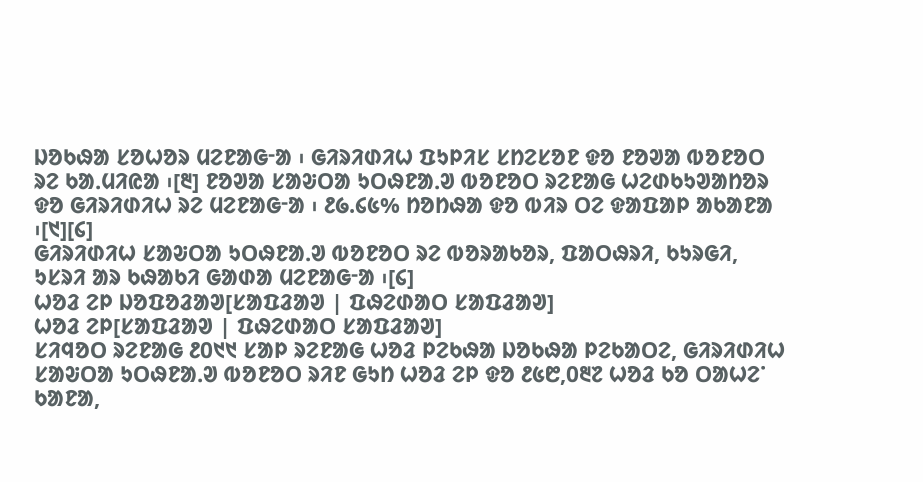ᱡᱚᱠᱷᱟ ᱥᱚᱦᱚᱨ ᱢᱮᱱᱟᱜᱼᱟ ᱾ ᱜᱤᱨᱤᱰᱤᱦ ᱯᱩᱞᱤᱥ ᱥᱴᱮᱥᱚᱱ ᱫᱚ ᱱᱚᱣᱟ ᱵᱚᱱᱚᱛ ᱨᱮ ᱠᱟᱹᱢᱤᱭᱟ ᱾[᱓] ᱱᱚᱣᱟ ᱥᱟᱶᱛᱟ ᱩᱛᱷᱱᱟᱹᱣ ᱵᱚᱱᱚᱛ ᱨᱮᱱᱟᱜ ᱦᱮᱰᱠᱩᱣᱟᱴᱚᱨ ᱫᱚ ᱜᱤᱨᱤᱰᱤᱦ ᱨᱮ ᱢᱮᱱᱟᱜᱼᱟ ᱾ ᱒᱙.᱔᱕% ᱴᱚᱴᱷᱟ ᱫᱚ ᱵᱤᱨ ᱛᱮ ᱫᱟᱯᱟᱞ ᱟᱠᱟᱱᱟ ᱾[᱑][᱔]
ᱜᱤᱨᱤᱰᱤᱦ ᱥᱟᱶᱛᱟ ᱩᱛᱷᱱᱟᱹᱣ ᱵᱚᱱᱚᱛ ᱨᱮ ᱵᱚᱨᱟᱠᱚᱨ, ᱯᱟᱛᱷᱨᱤ, ᱠᱩᱨᱜᱤ, ᱩᱥᱨᱤ ᱟᱨ ᱠᱷᱟᱠᱤ ᱜᱟᱰᱟ ᱢᱮᱱᱟᱜᱼᱟ ᱾[᱔]
ᱦᱚᱲ ᱮᱞ ᱡᱚᱯᱚᱲᱟᱣ[ᱥᱟᱯᱲᱟᱣ | ᱯᱷᱮᱰᱟᱛ ᱥᱟᱯᱲᱟᱣ]
ᱦᱚᱲ ᱮᱞ[ᱥᱟᱯᱲᱟᱣ | ᱯᱷᱮᱰᱟᱛ ᱥᱟᱯᱲᱟᱣ]
ᱥᱤᱧᱚᱛ ᱨᱮᱱᱟᱜ ᱒᱐᱑᱑ ᱥᱟᱞ ᱨᱮᱱᱟᱜ ᱦᱚᱲ ᱞᱮᱠᱷᱟ ᱡᱚᱠᱷᱟ ᱞᱮᱠᱟᱛᱮ, ᱜᱤᱨᱤᱰᱤᱦ ᱥᱟᱶᱛᱟ ᱩᱛᱷᱱᱟᱹᱣ ᱵᱚᱱᱚᱛ ᱨᱤᱱ ᱜᱩᱴ ᱦᱚᱲ ᱮᱞ ᱫᱚ ᱒᱕᱘,᱐᱓᱗ ᱦᱚᱲ ᱠᱚ ᱛᱟᱦᱮᱸ ᱠᱟᱱᱟ,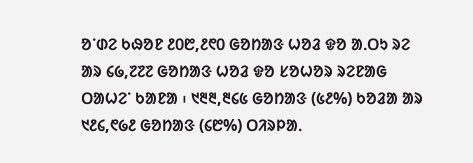ᱚᱸᱰᱮ ᱠᱷᱚᱱ ᱒᱐᱘,᱒᱖᱐ ᱜᱚᱴᱟᱝ ᱦᱚᱲ ᱫᱚ ᱟᱹᱛᱩ ᱨᱮ ᱟᱨ ᱔᱙,᱗᱗᱗ ᱜᱚᱴᱟᱝ ᱦᱚᱲ ᱫᱚ ᱥᱚᱦᱚᱨ ᱨᱮᱱᱟᱜ ᱛᱟᱦᱮᱸ ᱠᱟᱱᱟ ᱾ ᱑᱓᱓,᱓᱔᱕ ᱜᱚᱴᱟᱝ (᱕᱒%) ᱠᱚᱲᱟ ᱟᱨ ᱑᱒᱔,᱖᱙᱒ ᱜᱚᱴᱟᱝ (᱔᱘%) ᱛᱤᱨᱞᱟᱹ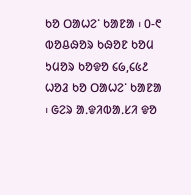ᱠᱚ ᱛᱟᱦᱮᱸ ᱠᱟᱱᱟ ᱾ ᱐-᱖ ᱵᱚᱪᱷᱚᱨ ᱠᱷᱚᱱ ᱠᱚᱢ ᱩᱢᱚᱨ ᱠᱚᱫᱚ ᱔᱙,᱔᱕᱒ ᱦᱚᱲ ᱠᱚ ᱛᱟᱦᱮᱸ ᱠᱟᱱᱟ ᱾ ᱜᱮᱨ ᱟᱹᱫᱤᱵᱟᱹᱥᱤ ᱫᱚ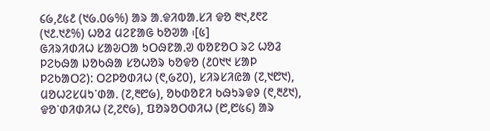᱔᱙,᱒᱕᱒ (᱑᱙.᱐᱙%) ᱟᱨ ᱟᱹᱫᱤᱵᱟᱹᱥᱤ ᱫᱚ ᱓᱑,᱒᱖᱗ (᱑᱒.᱑᱒%) ᱦᱚᱲ ᱢᱮᱱᱟᱜ ᱠᱚᱣᱟ ᱾[᱕]
ᱜᱤᱨᱤᱰᱤᱦ ᱥᱟᱶᱛᱟ ᱩᱛᱷᱱᱟᱹᱣ ᱵᱚᱱᱚᱛ ᱨᱮ ᱦᱚᱲ ᱞᱮᱠᱷᱟ ᱡᱚᱠᱷᱟ ᱥᱚᱦᱚᱨ ᱠᱚᱫᱚ (᱒᱐᱑᱑ ᱥᱟᱞ ᱞᱮᱠᱟᱛᱮ): ᱛᱮᱞᱚᱰᱤᱦ (᱖,᱙᱗᱐), ᱥᱤᱨᱥᱤᱭᱟ (᱗,᱑᱘᱑), ᱢᱚᱦᱮᱥᱢᱩᱸᱰᱟᱹ (᱗,᱓᱘᱙), ᱚᱠᱰᱚᱱᱤ ᱠᱷᱩᱨᱫᱽ (᱖,᱓᱒᱑), ᱫᱚᱸᱰᱤᱰᱤᱦ (᱗,᱗᱖᱙), ᱯᱚᱨᱚᱛᱰᱤᱦ (᱘,᱘᱕᱔) ᱟᱨ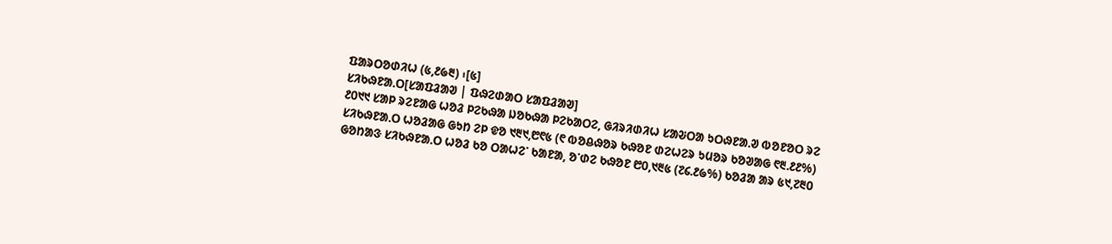ᱯᱟᱨᱛᱚᱰᱤᱦ (᱕,᱒᱙᱓) ᱾[᱕]
ᱥᱤᱠᱷᱱᱟᱹᱛ[ᱥᱟᱯᱲᱟᱣ | ᱯᱷᱮᱰᱟᱛ ᱥᱟᱯᱲᱟᱣ]
᱒᱐᱑᱑ ᱥᱟᱞ ᱨᱮᱱᱟᱜ ᱦᱚᱲ ᱞᱮᱠᱷᱟ ᱡᱚᱠᱷᱟ ᱞᱮᱠᱟᱛᱮ, ᱜᱤᱨᱤᱰᱤᱦ ᱥᱟᱶᱛᱟ ᱩᱛᱷᱱᱟᱹᱣ ᱵᱚᱱᱚᱛ ᱨᱮ ᱥᱤᱠᱷᱱᱟᱹᱛ ᱦᱚᱲᱟᱜ ᱜᱩᱴ ᱮᱞ ᱫᱚ ᱑᱓᱑,᱘᱖᱕ (᱖ ᱵᱚᱪᱷᱚᱨ ᱠᱷᱚᱱ ᱰᱮᱦᱮᱨ ᱩᱢᱚᱨ ᱠᱚᱣᱟᱜ ᱖᱓.᱒᱒%) ᱜᱚᱴᱟᱝ ᱥᱤᱠᱷᱱᱟᱹᱛ ᱦᱚᱲ ᱠᱚ ᱛᱟᱦᱮᱸ ᱠᱟᱱᱟ, ᱚᱸᱰᱮ ᱠᱷᱚᱱ ᱘᱐,᱑᱓᱕ (᱗᱔.᱒᱙%) ᱠᱚᱲᱟ ᱟᱨ ᱕᱑,᱗᱓᱐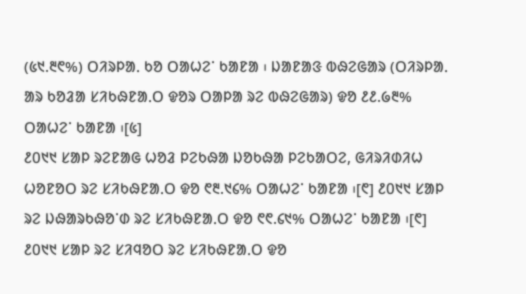(᱕᱑.᱓᱖%) ᱛᱤᱨᱞᱟᱹ ᱠᱚ ᱛᱟᱦᱮᱸ ᱠᱟᱱᱟ ᱾ ᱡᱟᱱᱟᱝ ᱵᱷᱮᱜᱟᱨ (ᱛᱤᱨᱞᱟᱹ ᱟᱨ ᱠᱚᱲᱟ ᱥᱤᱠᱷᱱᱟᱹᱛ ᱫᱚᱨ ᱛᱟᱞᱟ ᱨᱮ ᱵᱷᱮᱜᱟᱨ) ᱫᱚ ᱒᱒.᱙᱓% ᱛᱟᱦᱮᱸ ᱠᱟᱱᱟ ᱾[᱕]
᱒᱐᱑᱑ ᱥᱟᱞ ᱨᱮᱱᱟᱜ ᱦᱚᱲ ᱞᱮᱠᱷᱟ ᱡᱚᱠᱷᱟ ᱞᱮᱠᱟᱛᱮ, ᱜᱤᱨᱤᱰᱤᱦ ᱦᱚᱱᱚᱛ ᱨᱮ ᱥᱤᱠᱷᱱᱟᱹᱛ ᱫᱚ ᱖᱓.᱑᱔% ᱛᱟᱦᱮᱸ ᱠᱟᱱᱟ ᱾[᱖] ᱒᱐᱑᱑ ᱥᱟᱞ ᱨᱮ ᱡᱷᱟᱨᱠᱷᱚᱸᱰ ᱨᱮ ᱥᱤᱠᱷᱱᱟᱹᱛ ᱫᱚ ᱖᱖.᱔᱑% ᱛᱟᱦᱮᱸ ᱠᱟᱱᱟ ᱾[᱖] ᱒᱐᱑᱑ ᱥᱟᱞ ᱨᱮ ᱥᱤᱧᱚᱛ ᱨᱮ ᱥᱤᱠᱷᱱᱟᱹᱛ ᱫᱚ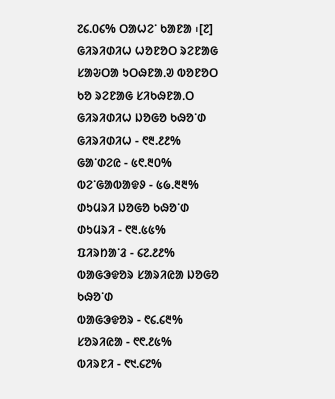᱗᱔.᱐᱔% ᱛᱟᱦᱮᱸ ᱠᱟᱱᱟ ᱾[᱗]
ᱜᱤᱨᱤᱰᱤᱦ ᱦᱚᱱᱚᱛ ᱨᱮᱱᱟᱜ
ᱥᱟᱶᱛᱟ ᱩᱛᱷᱱᱟᱹᱣ ᱵᱚᱱᱚᱛ ᱠᱚ ᱨᱮᱱᱟᱜ ᱥᱤᱠᱷᱱᱟᱹᱛ
ᱜᱤᱨᱤᱰᱤᱦ ᱡᱚᱜᱚ ᱠᱷᱚᱸᱰ
ᱜᱤᱨᱤᱰᱤᱦ - ᱖᱓.᱒᱒%
ᱜᱟᱸᱰᱮᱭ - ᱕᱖.᱓᱐%
ᱵᱮᱸᱜᱟᱵᱟᱫᱽ - ᱕᱙.᱓᱓%
ᱰᱩᱢᱨᱤ ᱡᱚᱜᱚ ᱠᱷᱚᱸᱰ
ᱰᱩᱢᱨᱤ - ᱖᱓.᱕᱕%
ᱯᱤᱨᱴᱟᱸᱲ - ᱔᱗.᱒᱒%
ᱵᱟᱜᱳᱫᱚᱨ ᱥᱟᱨᱤᱭᱟ ᱡᱚᱜᱚ ᱠᱷᱚᱸᱰ
ᱵᱟᱜᱳᱫᱚᱨ - ᱖᱔.᱔᱓%
ᱥᱚᱨᱤᱭᱟ - ᱖᱖.᱒᱕%
ᱵᱤᱨᱱᱤ - ᱖᱑.᱔᱗%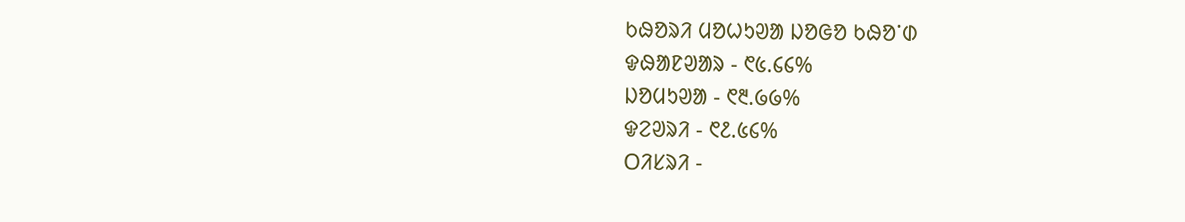ᱠᱷᱚᱨᱤ ᱢᱚᱦᱩᱣᱟ ᱡᱚᱜᱚ ᱠᱷᱚᱸᱰ
ᱫᱷᱟᱱᱣᱟᱨ - ᱖᱕.᱔᱔%
ᱡᱚᱢᱩᱣᱟ - ᱖᱓.᱙᱙%
ᱫᱮᱣᱨᱤ - ᱖᱒.᱕᱔%
ᱛᱤᱥᱨᱤ -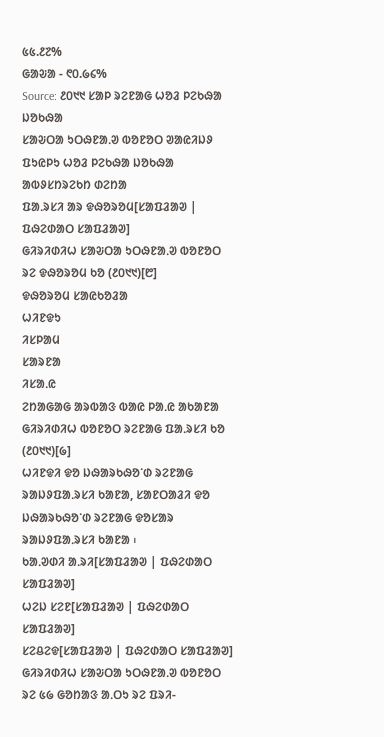᱕᱕.᱒᱗%
ᱜᱟᱶᱟ - ᱖᱐.᱙᱔%
Source: ᱒᱐᱑᱑ ᱥᱟᱞ ᱨᱮᱱᱟᱜ ᱦᱚᱲ ᱞᱮᱠᱷᱟ ᱡᱚᱠᱷᱟ
ᱥᱟᱶᱛᱟ ᱩᱛᱷᱱᱟᱹᱣ ᱵᱚᱱᱚᱛ ᱣᱟᱭᱤᱡᱽ ᱯᱩᱭᱞᱩ ᱦᱚᱲ ᱞᱮᱠᱷᱟ ᱡᱚᱠᱷᱟ ᱟᱵᱽᱥᱴᱨᱮᱠᱴ ᱰᱮᱴᱟ
ᱯᱟᱹᱨᱥᱤ ᱟᱨ ᱫᱷᱚᱨᱚᱢ[ᱥᱟᱯᱲᱟᱣ | ᱯᱷᱮᱰᱟᱛ ᱥᱟᱯᱲᱟᱣ]
ᱜᱤᱨᱤᱰᱤᱦ ᱥᱟᱶᱛᱟ ᱩᱛᱷᱱᱟᱹᱣ ᱵᱚᱱᱚᱛ ᱨᱮ ᱫᱷᱚᱨᱚᱢ ᱠᱚ (᱒᱐᱑᱑)[᱘]
ᱫᱷᱚᱨᱚᱢ ᱥᱟᱭᱠᱚᱲᱟ
ᱦᱤᱱᱫᱩ
ᱤᱥᱞᱟᱢ
ᱥᱟᱨᱱᱟ
ᱤᱥᱟᱹᱭ
ᱮᱴᱟᱜᱟᱜ ᱟᱨᱵᱟᱝ ᱵᱟᱭ ᱞᱟᱹᱭ ᱟᱠᱟᱱᱟ
ᱜᱤᱨᱤᱰᱤᱦ ᱵᱚᱱᱚᱛ ᱨᱮᱱᱟᱜ ᱯᱟᱹᱨᱥᱤ ᱠᱚ (᱒᱐᱑᱑)[᱙]
ᱦᱤᱱᱫᱤ ᱫᱚ ᱡᱷᱟᱨᱠᱷᱚᱸᱰ ᱨᱮᱱᱟᱜ ᱨᱟᱡᱽᱯᱟᱹᱨᱥᱤ ᱠᱟᱱᱟ, ᱥᱟᱱᱛᱟᱲᱤ ᱫᱚ ᱡᱷᱟᱨᱠᱷᱚᱸᱰ ᱨᱮᱱᱟᱜ ᱫᱚᱥᱟᱨ ᱨᱟᱡᱽᱯᱟᱹᱨᱥᱤ ᱠᱟᱱᱟ ᱾
ᱠᱟᱹᱣᱰᱤ ᱟᱹᱨᱤ[ᱥᱟᱯᱲᱟᱣ | ᱯᱷᱮᱰᱟᱛ ᱥᱟᱯᱲᱟᱣ]
ᱦᱮᱡ ᱥᱮᱱ[ᱥᱟᱯᱲᱟᱣ | ᱯᱷᱮᱰᱟᱛ ᱥᱟᱯᱲᱟᱣ]
ᱥᱮᱪᱮᱫ[ᱥᱟᱯᱲᱟᱣ | ᱯᱷᱮᱰᱟᱛ ᱥᱟᱯᱲᱟᱣ]
ᱜᱤᱨᱤᱰᱤᱦ ᱥᱟᱶᱛᱟ ᱩᱛᱷᱱᱟᱹᱣ ᱵᱚᱱᱚᱛ ᱨᱮ ᱕᱙ ᱜᱚᱴᱟᱝ ᱟᱹᱛᱩ ᱨᱮ ᱯᱨᱤ-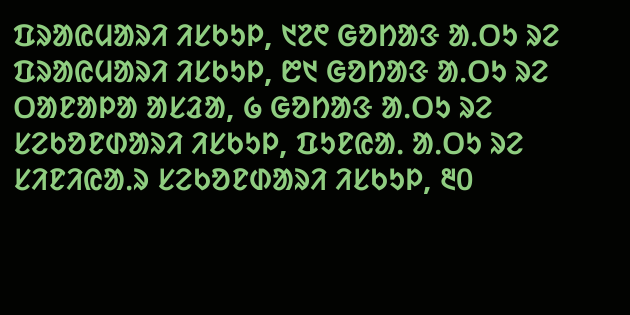ᱯᱨᱟᱭᱢᱟᱨᱤ ᱤᱥᱠᱩᱞ, ᱑᱗᱖ ᱜᱚᱴᱟᱝ ᱟᱹᱛᱩ ᱨᱮ ᱯᱨᱟᱭᱢᱟᱨᱤ ᱤᱥᱠᱩᱞ, ᱘᱑ ᱜᱚᱴᱟᱝ ᱟᱹᱛᱩ ᱨᱮ ᱛᱟᱱᱟᱞᱟ ᱟᱥᱲᱟ, ᱙ ᱜᱚᱴᱟᱝ ᱟᱹᱛᱩ ᱨᱮ ᱥᱮᱠᱚᱱᱰᱟᱨᱤ ᱤᱥᱠᱩᱞ, ᱯᱩᱱᱭᱟᱹ ᱟᱹᱛᱩ ᱨᱮ ᱥᱤᱱᱤᱭᱟᱹᱨ ᱥᱮᱠᱚᱱᱰᱟᱨᱤ ᱤᱥᱠᱩᱞ, ᱓᱐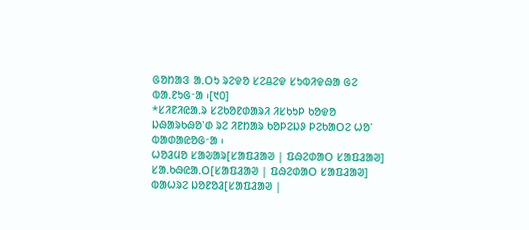ᱜᱚᱴᱟᱝ ᱟᱹᱛᱩ ᱨᱮᱫᱚ ᱥᱮᱪᱮᱫ ᱥᱩᱵᱤᱫᱷᱟ ᱜᱮ ᱵᱟᱹᱱᱩᱜᱼᱟ ᱾[᱑᱐]
*ᱥᱤᱱᱤᱭᱟᱹᱨ ᱥᱮᱠᱚᱱᱰᱟᱨᱤ ᱤᱥᱠᱩᱞ ᱠᱚᱫᱚ ᱡᱷᱟᱨᱠᱷᱚᱸᱰ ᱨᱮ ᱤᱱᱴᱟᱨ ᱠᱚᱞᱮᱡᱽ ᱞᱮᱠᱟᱛᱮ ᱦᱚᱸ ᱵᱟᱰᱟᱭᱚᱜᱼᱟ ᱾
ᱦᱚᱲᱢᱚ ᱥᱟᱶᱟᱨ[ᱥᱟᱯᱲᱟᱣ | ᱯᱷᱮᱰᱟᱛ ᱥᱟᱯᱲᱟᱣ]
ᱥᱟᱹᱠᱷᱭᱟᱹᱛ[ᱥᱟᱯᱲᱟᱣ | ᱯᱷᱮᱰᱟᱛ ᱥᱟᱯᱲᱟᱣ]
ᱵᱟᱦᱨᱮ ᱡᱚᱱᱚᱲ[ᱥᱟᱯᱲᱟᱣ |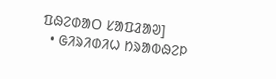ᱯᱷᱮᱰᱟᱛ ᱥᱟᱯᱲᱟᱣ]
  • ᱜᱤᱨᱤᱰᱤᱦ ᱴᱨᱟᱵᱷᱮᱞ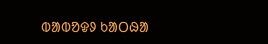ᱵᱟᱵᱚᱫᱽ ᱠᱟᱛᱷᱟ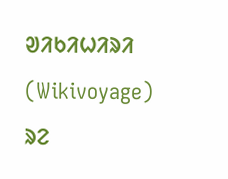ᱣᱤᱠᱤᱦᱤᱨᱤ (Wikivoyage) ᱨᱮ